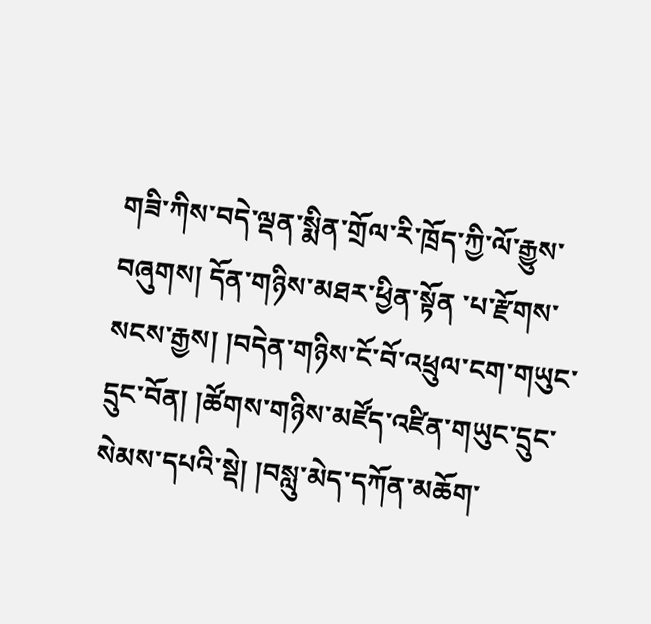གཟི་ཀིས་བདེ་ལྡན་སྨིན་གྲོལ་རི་ཁྲོད་ཀྱི་ལོ་རྒྱུས་བཞུགས། དོན་གཉིས་མཐར་ཕྱིན་སྟོན ་པ་རྫོགས་སངས་རྒྱས། །བདེན་གཉིས་ངོ་བོ་འཕྲུལ་ངག་གཡུང་དྲུང་བོན། །ཚོགས་གཉིས་མཛོད་འཛིན་གཡུང་དྲུང་སེམས་དཔའི་སྡེ། །བསླུ་མེད་དཀོན་མཆོག་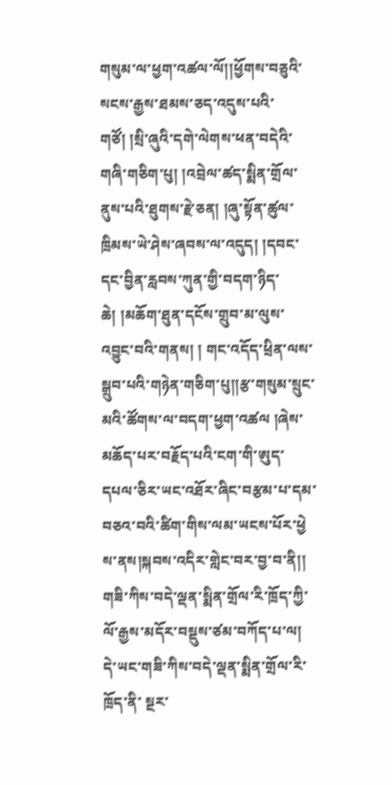གསུམ་ལ་ཕྱག་འཚལ་ལོ།།ཕྱོགས་བཅུའི་སངས་རྒྱས་ཐམས་ཅད་འདུས་པའི་གཙོ། །སྲི་ཞུའི་དགེ་ལེགས་ཕན་བདེའི་གཞི་གཅིག་པུ། །འབྲེལ་ཚད་སྨིན་གྲོལ་ནུས་པའི་ཐུགས་རྗེ་ཅན། །ཞུ་སྟོན་ཚུལ་ཁྲིམས་ཡེ་ཤེས་ཞབས་ལ་འདུད། །དབང་དང་བྱིན་རླབས་ཀུན་གྱི་བདག་ཉིད་ཆེ། །མཆོག་ཐུན་དངོས་གྲུབ་མ་ལུས་འབྱུང་བའི་གནས། ། གང་འདོད་ཕྲིན་ལས་སྒྲུབ་པའི་གཉེན་གཅིག་པུ།།རྩ་གསུམ་སྲུང་མའི་ཚོགས་ལ་བདག་ཕྱག་འཚལ །ཞེས་མཆོད་པར་བརྗོད་པའི་ངག་གི་ཨུད་དཔལ་ཅིར་ཡང་འཐོར་ཞིང་བརྩམ་པ་དམ་བཅའ་བའི་ཚིག་གིས་ལམ་ཡངས་པོར་ཕྱེ
ས་ནས།སྐབས་འདིར་གླེང་བར་བྱ་བ་ནི།། གཟི་ཀིས་བདེ་ལྡན་སྨིན་གྲོལ་རི་ཁྲོད་ཀྱི་ལོ་རྒྱས་མདོར་བསྡུས་ཙམ་བཀོད་པ་ལ། དེ་ཡང་གཟི་ཀིས་བདེ་ལྡན་སྨིན་གྲོལ་རི་ཁྲོད་ནི་ སྔར་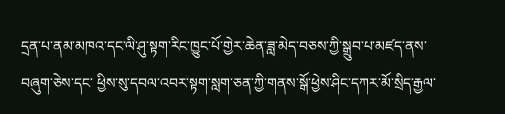དྲན་པ་ནམ་མཁའ་དང་ལི་ཤུ་སྟག་རིང་ཁྱུང་པོ་གྱེར་ཆེན་ཟླ་མེད་བཅས་ཀྱི་སྒྲུབ་པ་མཛད་ནས་བཞུག་ཅེས་དང་ ཕྱིས་སུ་དབལ་འབར་སྟག་སླག་ཅན་ཀྱི་གནས་སྒོ་ཕྱེས་ཤིང་དཀར་མོ་སྲིད་རྒྱལ་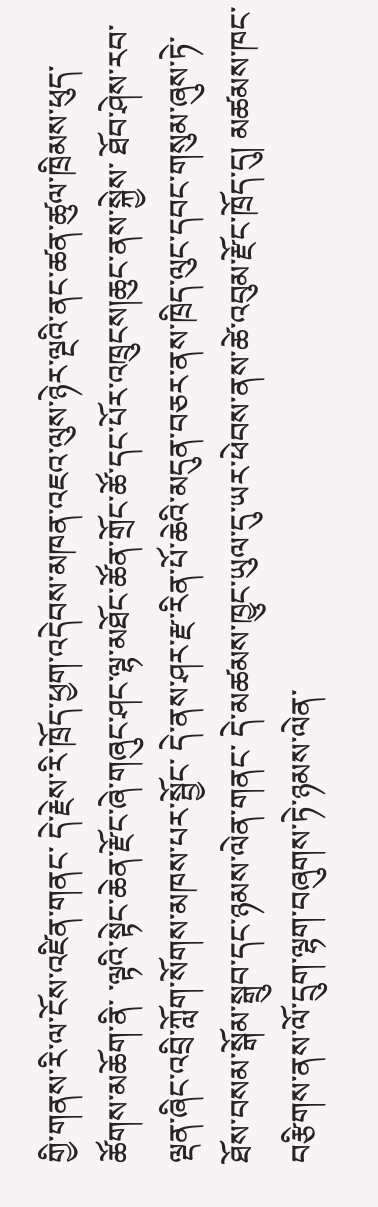གྱི་གནས་རི་ལ་ངོས་འཛིན་གནང་ དེ་རྗེས་རི་ཁྲོད་ཕྱག་འདེབས་མཁན་འཇའ་ལུས་ཉེར་ལྔའི་ནང་ཚན་ཚུལ་ཁྲིམས་ཕུད་ཚོགས་མཆོག་ནི་ ་ལྟའི་སྟེང་ཆེན་རྫོང་ཞེ་གཞུང་ཤང་ལྷ་མཐོང་ཚོན་གྲོང་ཚོ་དང་པོར་འཁྲུངས།ཆུང་ནས་སྐྱེས་ ཐོབ་ཤེས་རབ་ལྡན་ཞིང་འབྲི་ཀློག་སོགས་མཁས་པར་སྦྱོང་ དེ་ནས་ཤར་རྫ་རིན་པོ་ཆེའི་མདུན་བཅར་ནས་ཁྲིད་ལུང་དབང་གསུམ་ཞུས་ཏེ་ཐོས་བསམ་སྒོམ་སྒྲུབ་དང་ཉམས་ལེན་གནང་ དེ་མཚམས་ཁྱུང་ཡུལ་དུ་ཡར་ཕེབས་ནས་ཚེ་འབུམ་རྫོང་ཁྲོད་དུ། མཚམས་ཁང་བརྩིགས་ནས་ལོ་དྲུག་ལྷག་བཞུགས་ཏེ་ཉམས་ལེན་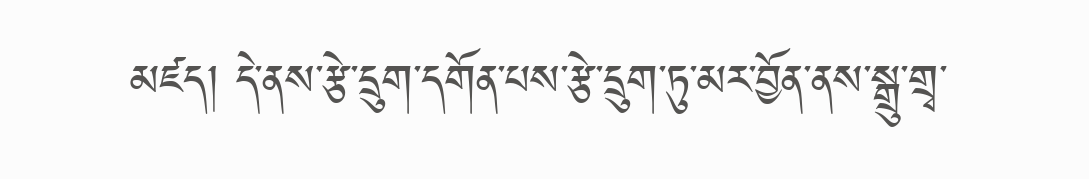མཛད། དེ་ནས་རྩེ་དྲུག་དགོན་པས་རྩེ་དྲུག་ཏུ་མར་བྱོན་ནས་སྒྲུ་གྲྭ་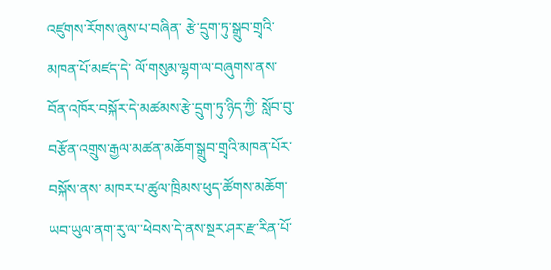འཛུགས་རོགས་ཞུས་པ་བཞིན་ རྩེ་དྲུག་ཏུ་སྒྲུབ་གྲྭའི་མཁན་པོ་མཛད་དེ་ ལོ་གསུམ་ལྷག་ལ་བཞུགས་ནས་བོན་འཁོར་བསྐོར་དེ་མཚམས་རྩེ་དྲུག་ཏུ་ཉིད་ཀྱི་ སློབ་བུ་བརྩོན་འགྲུས་རྒྱལ་མཚན་མཆོག་སྒྲུབ་གྲྭའི་མཁན་པོར་བསྐོས་ནས་ མཁར་པ་ཚུལ་ཁྲིམས་ཕུད་ཚོགས་མཆོག་ཡབ་ཡུལ་ནག་རུ་ལ་་ཕེབས་དེ་ནས་སྔར་ཤར་རྫ་རིན་པོ་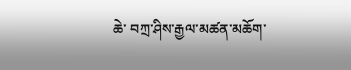ཆེ་ བཀྲ་ཤིས་རྒྱལ་མཚན་མཆོག་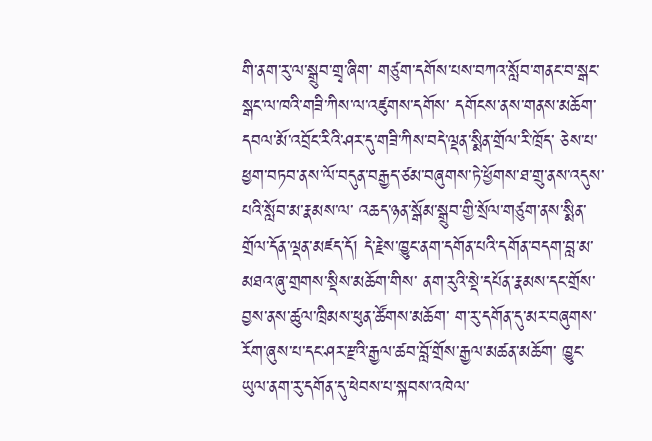གི་ནག་རུ་ལ་སྒྲུབ་གྲྭ་ཞིག་ གཙུག་དགོས་པས་བཀའ་སློབ་གནང་བ་སྒང་སྒང་ལ་ཁའི་གཟི་ཀིས་ལ་འཛུགས་དགོས་ དགོངས་ནས་གནས་མཆོག་དབལ་མོ་འབྲོང་རིའི་ཤར་དུ་གཟི་ཀིས་བདེ་ལྡན་སྨིན་གྲོལ་རི་ཁྲོད་ ཅེས་པ་ཕྱག་བཏབ་ནས་ལོ་བདུན་བརྒྱད་ཙམ་བཞུགས་ཏེ་ཕྱོགས་ཐ་གྲུ་ནས་འདུས་པའི་སློབ་མ་རྣམས་ལ་ འཆད་ཉན་སྒོམ་སྒྲུབ་གྱི་སྲོལ་གཙུག་ནས་སྨིན་གྲོལ་དོན་ལྡན་མཛད་དོ། དེ་རྗེས་ཁྱུང་ནག་དགོན་པའི་དགོན་བདག་བླ་མ་མཐའ་ཞུ་གྲགས་སྡིས་མཆོག་གིས་ ནག་རུའི་སྡེ་དཔོན་རྣམས་དང་གྲོས་བྱས་ནས་ཚུལ་ཁྲིམས་ཕུན་ཚོགས་མཆོག་ ག་རུ་དགོན་དུ་མར་བཞུགས་རོག་ཞུས་པ་དང་ཤར་རྫའི་རྒྱལ་ཚབ་བློ་གྲོས་རྒྱལ་མཚན་མཆོག་ ཁྱུང་ཡུལ་ནག་རུ་དགོན་དུ་ཕེབས་པ་སྐབས་འཁེལ་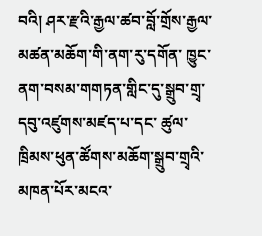བའི། ཤར་རྫའི་རྒྱལ་ཚབ་བློ་གྲོས་རྒྱལ་མཚན་མཆོག་གི་ནག་རུ་དགོན་ ཁྱུང་ནག་བསམ་གགཏན་གླིང་དུ་སྒྲུབ་གྲྭ་དབུ་འཛུགས་མཛད་པ་དང་ ཚུལ་ཁྲིམས་ཕུན་ཚོགས་མཆོག་སྒྲུབ་གྲྭའི་མཁན་པོར་མངའ་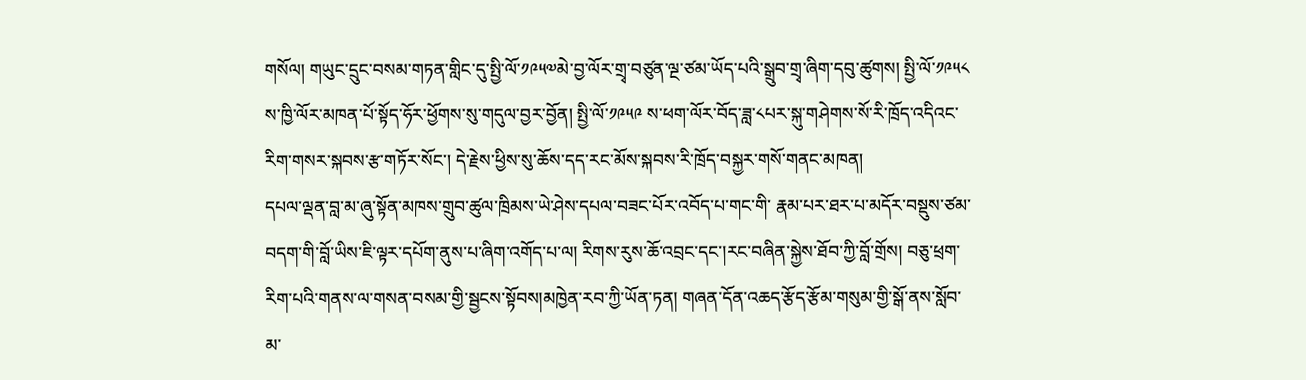གསོལ། གཡུང་དྲུང་བསམ་གཏན་གླིང་དུ་སྤྱི་ལོ་༡༩༥༧མེ་བྱ་ལོར་གྲྭ་བཙུན་ལྔ་ཙམ་ཡོད་པའི་སྒྲུབ་གྲྭ་ཞིག་དབུ་ཚུགས། སྤྱི་ལོ་༡༩༥༨ ས་ཁྱི་ལོར་མཁན་པོ་སྟོད་ཧོར་ཕྱོགས་སུ་གདུལ་བྱར་བྱོན། སྤྱི་ལོ་༡༩༥༩ ས་ཕག་ལོར་བོད་ཟླ་༨པར་སྐུ་གཤེགས་སོ་རི་ཁྲོད་འདིའང་རིག་གསར་སྐབས་རྩ་གཏོར་སོང་། དེ་རྗེས་ཕྱིས་སུ་ཆོས་དད་རང་མོས་སྐབས་རི་ཁྲོད་བསྐྱར་གསོ་གནང་མཁན།
དཔལ་ལྡན་བླ་མ་ཞུ་སྟོན་མཁས་གྲུབ་ཚུལ་ཁྲིམས་ཡེ་ཤེས་དཔལ་བཟང་པོར་འབོད་པ་གང་གི་ རྣམ་པར་ཐར་པ་མདོར་བསྡུས་ཙམ་བདག་གི་བློ་ཡིས་ཇི་ལྟར་དཔོག་ནུས་པ་ཞིག་འགོད་པ་ལ། རིགས་རུས་ཆོ་འབྲང་དང་།རང་བཞིན་སྐྱེས་ཐོབ་ཀྱི་བློ་གྲོས། བཅུ་ཕྲག་རིག་པའི་གནས་ལ་གསན་བསམ་གྱི་སྦྱངས་སྟོབས།མཁྱེན་རབ་ཀྱི་ཡོན་ཏན། གཞན་དོན་འཆད་རྩོད་རྩོམ་གསུམ་གྱི་སྒོ་ནས་སློབ་མ་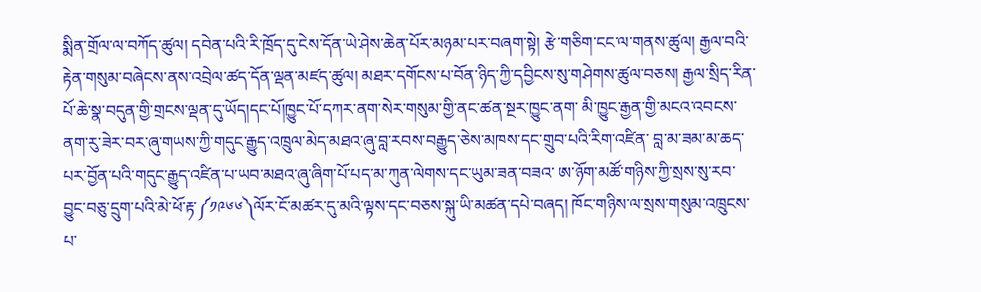སྨིན་གྲོལ་ལ་བཀོད་ཚུལ། དབེན་པའི་རི་ཁྲོད་དུ་ངེས་དོན་ཡེ་ཤེས་ཆེན་པོར་མཉམ་པར་བཞག་སྟེ། རྩེ་གཅིག་ངང་ལ་གནས་ཚུལ། རྒྱལ་བའི་རྟེན་གསུམ་བཞེངས་ནས་འབྲེལ་ཚད་དོན་ལྡན་མཛད་ཚུལ། མཐར་དགོངས་པ་བོན་ཉིད་ཀྱི་དབྱིངས་སུ་གཤེགས་ཚུལ་བཅས། རྒྱལ་སྲིད་རིན་པོ་ཆེ་སྣ་བདུན་གྱི་གྲངས་ལྡན་དུ་ཡོད།དང་པོ།ཁྱུང་པོ་དཀར་ནག་སེར་གསུམ་གྱི་ནང་ཚན་སྔར་ཁྱུང་ནག་ མི་ཁྱུང་རྒྱན་གྱི་མངའ་འབངས་ནག་རུ་ཟེར་བར་ཞུ་གཡས་ཀྱི་གདུང་རྒྱུད་འཁྲུལ་མེད་མཐའ་ཞུ་བླ་རབས་བརྒྱུད་ཅེས་མཁས་དང་གྲུབ་པའི་རིག་འཛིན་ བླ་མ་ཟམ་མ་ཆད་པར་བྱོན་པའི་གདུང་རྒྱུད་འཛིན་པ་ཡབ་མཐའ་ཞུ་ཞིག་པོ་པད་མ་ཀུན་ལེགས་དང་ཡུམ་ཟན་བཟའ་ ཨ་ཉོག་མཚོ་གཉིས་ཀྱི་སྲས་སུ་རབ་བྱུང་བཅུ་དྲུག་པའི་མེ་ཕོ་རྟ་༼༡༩༦༦༽ལོར་ངོ་མཚར་དུ་མའི་ལྟས་དང་བཅས་སྐུ་ཡི་མཚན་དཔེ་བཞད། ཁོང་གཉིས་ལ་སྲས་གསུམ་འཁྲུངས་པ་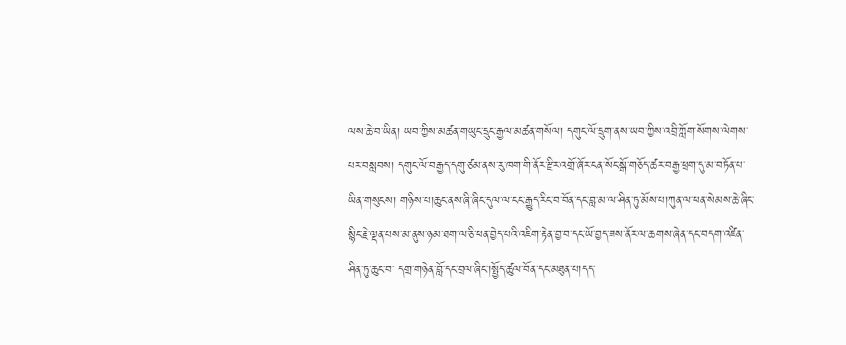ལས་ཆེ་བ་ཡིན། ཡབ་ཀྱིས་མཚན་གཡུང་དྲུང་རྒྱལ་མཚན་གསོལ། དགུང་ལོ་དྲུག་ནས་ཡབ་ཀྱིས་འབྲི་ཀློག་སོགས་ལེགས་པར་བསླབས། དགུང་ལོ་བརྒྱད་དགུ་ཙམ་ནས་རུ་ཁག་གི་ནོར་རྫིར་འགྲོ་ཞོར་ངན་སོང་སྒོ་གཅོད་ཚར་བརྒྱ་ཕྲག་དུ་མ་བཏོན་པ་ཡིན་གསུངས། གཉིས་པ།ཆུང་ནས་ཞི་ཞིང་དུལ་ལ་ངང་རྒྱུད་རིང་བ་བོན་དང་བླ་མ་ལ་ཤིན་ཏུ་མོས་པ།ཀུན་ལ་ཕན་སེམས་ཆེ་ཞིང་ སྙིང་རྗེ་ལྡན་པས་མ་ནུས་ཉམ་ཐག་ལ་ཅི་ཕན་བྱེད་པའི་འཇིག་རྟེན་བྱ་བ་དང་ཡོ་བྱད་ཟས་ནོར་ལ་ཆགས་ཞེན་དང་བདག་འཛིན་ཤིན་ཏུ་ཆུང་བ་ དགྲ་གཉེན་བློ་དང་བྲལ་ཞིང་།སྤྱོད་ཚུལ་བོན་དང་མཐུན་པ།དད་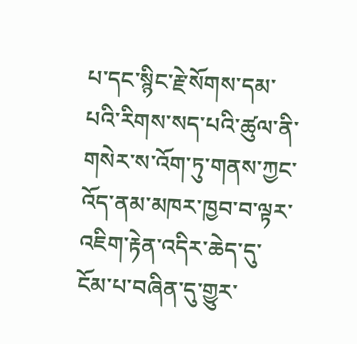པ་དང་སྙིང་རྗེ་སོགས་དམ་པའི་རིགས་སད་པའི་ཚུལ་ནི་གསེར་ས་འོག་ཏུ་གནས་ཀྱང་ འོད་ནམ་མཁར་ཁྱབ་བ་ལྟར་འཇིག་རྟེན་འདིར་ཆེད་དུ་ངོམ་པ་བཞིན་དུ་གྱུར་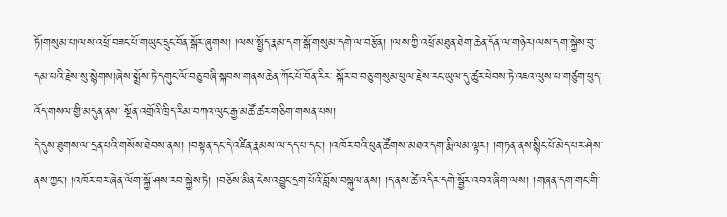ཏོ།གསུམ་པ།ལས་འཕྲོ་བཟང་པོ་གཡུང་དྲུང་བོན་སྒོར་ཞུགས། །ལས་སྤྱོད་རྣམ་དག་སྒོ་གསུམ་དགེ་ལ་བརྩོན། །ལས་ཀྱི་འཕྲོ་མཐུན་ཐེག་ཆེན་དོན་ལ་གཉེར།ལས་དག་སྐྱེས་བུ་དམ་པའི་རྗེས་སུ་སྙེགས།ཞེས་སྨྲོས་ཏེ་དགུང་ལོ་བཅུ་བཞི་སྐབས་གནས་ཆེན་ཀོང་པོ་བོན་རིར་ སྐོར་བ་བཅུ་གསུམ་ཕུལ་རྗེས་རང་ཡུལ་དུ་ཚུར་ཕེབས་ཏེ་འཇའ་ལུས་པ་གཙུག་ཕུད་འོད་གསལ་གྱི་མདུན་ནས་ སྔོན་འགྲོའི་ཁྲིད་རིམ་བཀའ་ལུང་རྒྱ་མཚོ་ཚར་གཅིག་གསན་པས།
དེ་དུས་ཐུགས་ལ་དྲན་པའི་གསོས་ཐེབས་ནས། །བསྟན་དང་དེ་འཛིན་རྣམས་ལ་དད་པ་དང་། །འཁོར་བའི་ཕུན་ཚོགས་མཐའ་དག་རྨི་ལམ་ལྟར། །གཏན་ནས་སྙིང་པོ་མེད་པར་ཤེས་ནས་ཀྱང་། །འཁོར་བར་ཞེན་ལོག་སྐྱོ་ཤས་རབ་སྐྱེས་ཏེ། །བཅོས་མིན་ངེས་འབྱུང་དྲག་པོའི་བློས་བསྐུལ་ནས། །ད་ནས་ཚེ་འདིར་དགེ་སྦྱོར་འབའ་ཞིག་ལས། །གཞན་དག་གང་གི་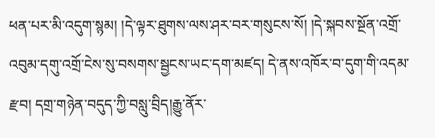ཕན་པར་མི་འདུག་སྙམ། །དེ་ལྟར་ཐུགས་ལས་ཤར་བར་གསུངས་སོ། །དེ་སྐབས་སྔོན་འགྲོ་འབུམ་དགུ་འགྲོ་ངེས་སུ་བསགས་སྦྱངས་ཡང་དག་མཛད། དེ་ནས་འཁོར་བ་དུག་གི་འདམ་རྫབ། དགྲ་གཉེན་བདུད་ཀྱི་བསླུ་བྲིད།རྒྱུ་ནོར་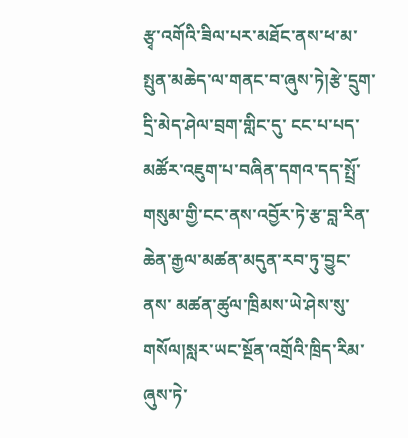རྩྭ་འགོའི་ཟིལ་པར་མཐོང་ནས་ཕ་མ་སྤུན་མཆེད་ལ་གནང་བ་ཞུས་ཏེ།རྩེ་དྲུག་དྲི་མེད་ཤེལ་བྲག་གླིང་དུ་ ངང་པ་པད་མཚོར་འཇུག་པ་བཞིན་དགའ་དད་སྤྲོ་གསུམ་གྱི་ངང་ནས་འབྱོར་ཏེ་རྩ་བླ་རིན་ཆེན་རྒྱལ་མཚན་མདུན་རབ་ཏུ་བྱུང་ནས་ མཚན་ཚུལ་ཁྲིམས་ཡེ་ཤེས་སུ་གསོལ།སླར་ཡང་སྔོན་འགྲོའི་ཁྲིད་རིམ་ཞུས་ཏེ་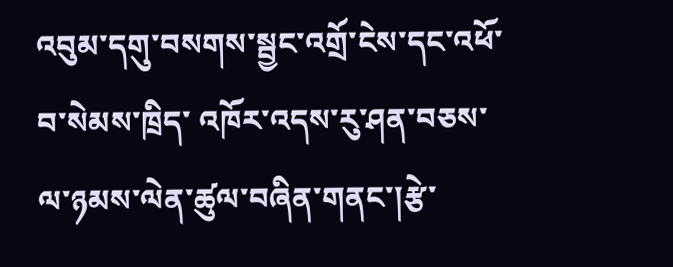འབུམ་དགུ་བསགས་སྦྱང་འགྲོ་ངེས་དང་འཕོ་བ་སེམས་ཁྲིད་ འཁོར་འདས་རུ་ཤན་བཅས་ལ་ཉམས་ལེན་ཚུལ་བཞིན་གནང་།རྩེ་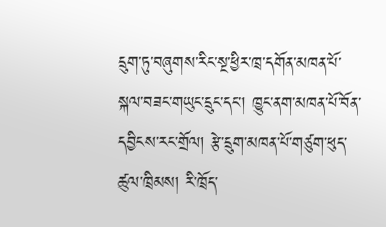དྲུག་ཏུ་བཞུགས་རིང་སྔ་ཕྱིར་ཁྲ་དགོན་མཁན་པོ་སྐལ་བཟང་གཡུང་དྲུང་དང་། ཁྱུང་ནག་མཁན་པོ་བོན་དབྱིངས་རང་གྲོལ། རྩེ་དྲུག་མཁན་པོ་གཙུག་ཕུད་ཚུལ་ཁྲིམས། རི་ཁྲོད་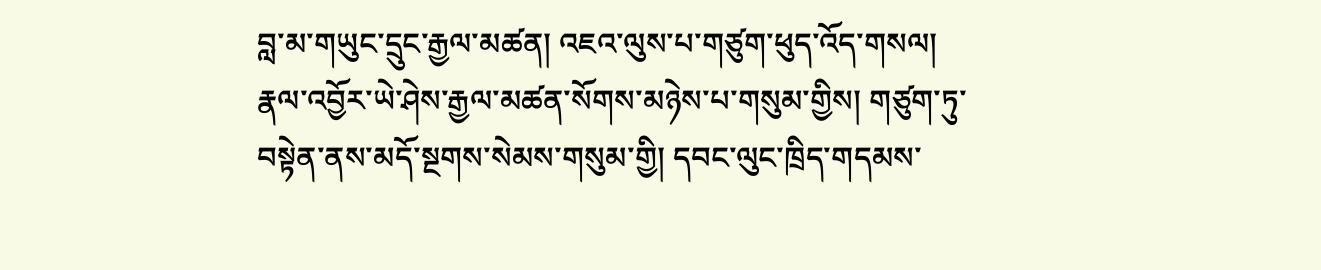བླ་མ་གཡུང་དྲུང་རྒྱལ་མཚན། འཇའ་ལུས་པ་གཙུག་ཕུད་འོད་གསལ། རྣལ་འབྱོར་ཡེ་ཤེས་རྒྱལ་མཚན་སོགས་མཉེས་པ་གསུམ་གྱིས། གཙུག་ཏུ་བསྟེན་ནས་མདོ་སྔགས་སེམས་གསུམ་གྱི། དབང་ལུང་ཁྲིད་གདམས་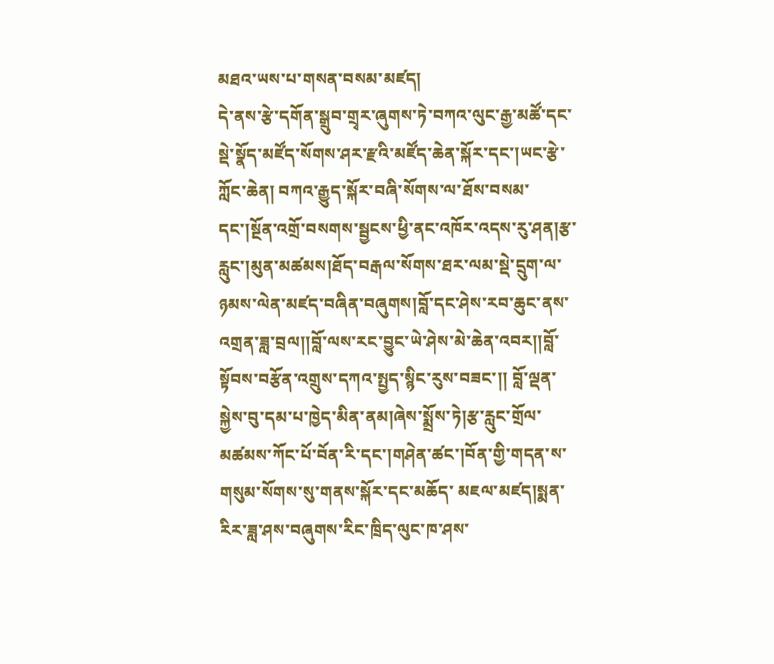མཐའ་ཡས་པ་གསན་བསམ་མཛད།
དེ་ནས་རྩེ་དགོན་སྒྲུབ་གྲྭར་ཞུགས་ཏེ་བཀའ་ལུང་རྒྱ་མཚོ་དང་སྡེ་སྣོད་མཛོད་སོགས་ཤར་རྫའི་མཛོད་ཆེན་སྐོར་དང་།ཡང་རྩེ་ཀློང་ཆེན། བཀའ་རྒྱུད་སྐོར་བཞི་སོགས་ལ་ཐོས་བསམ་དང་།སྔོན་འགྲོ་བསགས་སྦྱངས་ཕྱི་ནང་འཁོར་འདས་རུ་ཤན།རྩ་རླུང་།མུན་མཚམས།ཐོད་བརྒལ་སོགས་ཐར་ལམ་སྡེ་དྲུག་ལ་ ཉམས་ལེན་མཛད་བཞིན་བཞུགས།བློ་དང་ཤེས་རབ་ཆུང་ནས་འགྲན་ཟླ་བྲལ།།བློ་ལས་རང་བྱུང་ཡེ་ཤེས་མེ་ཆེན་འབར།།བློ་སྟོབས་བརྩོན་འགྲུས་དཀའ་སྤྱད་སྙིང་རུས་བཟང་།། བློ་ལྡན་སྐྱེས་བུ་དམ་པ་ཁྱེད་མིན་ནམ།ཞེས་སྨྲོས་ཏེ།རྩ་རླུང་གྲོལ་མཚམས་ཀོང་པོ་བོན་རི་དང་།གཤེན་ཚང་།བོན་གྱི་གདན་ས་གསུམ་སོགས་སུ་གནས་སྐོར་དང་མཆོད་ མཇལ་མཛད།སྨན་རིར་ཟླ་ཤས་བཞུགས་རིང་ཁྲིད་ལུང་ཁ་ཤས་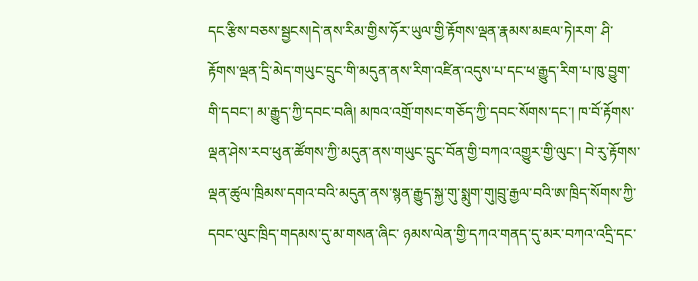དང་རྩིས་བཅས་སྦྱངས།དེ་ནས་རིམ་གྱིས་ཧོར་ཡུལ་གྱི་རྟོགས་ལྡན་རྣམས་མཇལ་ཏེ།རག་ ཤི་རྟོགས་ལྡན་དྲི་མེད་གཡུང་དྲུང་གི་མདུན་ནས་རིག་འཛིན་འདུས་པ་དང་ཕ་རྒྱུད་རིག་པ་ཁུ་བྱུག་གི་དབང་། མ་རྒྱུད་ཀྱི་དབང་བཞི། མཁའ་འགྲོ་གསང་གཅོད་ཀྱི་དབང་སོགས་དང་། ཁ་བོ་རྟོགས་ལྡན་ཤེས་རབ་ཕུན་ཚོགས་ཀྱི་མདུན་ནས་གཡུང་དྲུང་བོན་གྱི་བཀའ་འགྱུར་གྱི་ལུང་། བེ་རུ་རྟོགས་ལྡན་ཚུལ་ཁྲིམས་དགའ་བའི་མདུན་ནས་སྙན་རྒྱུད་སྐྱ་གུ་སྨུག་གུ།བྲུ་རྒྱལ་བའི་ཨ་ཁྲིད་སོགས་ཀྱི་དབང་ལུང་ཁྲིད་གདམས་དུ་མ་གསན་ཞིང་ ཉམས་ལེན་གྱི་དཀའ་གནད་དུ་མར་བཀའ་འདྲི་དང་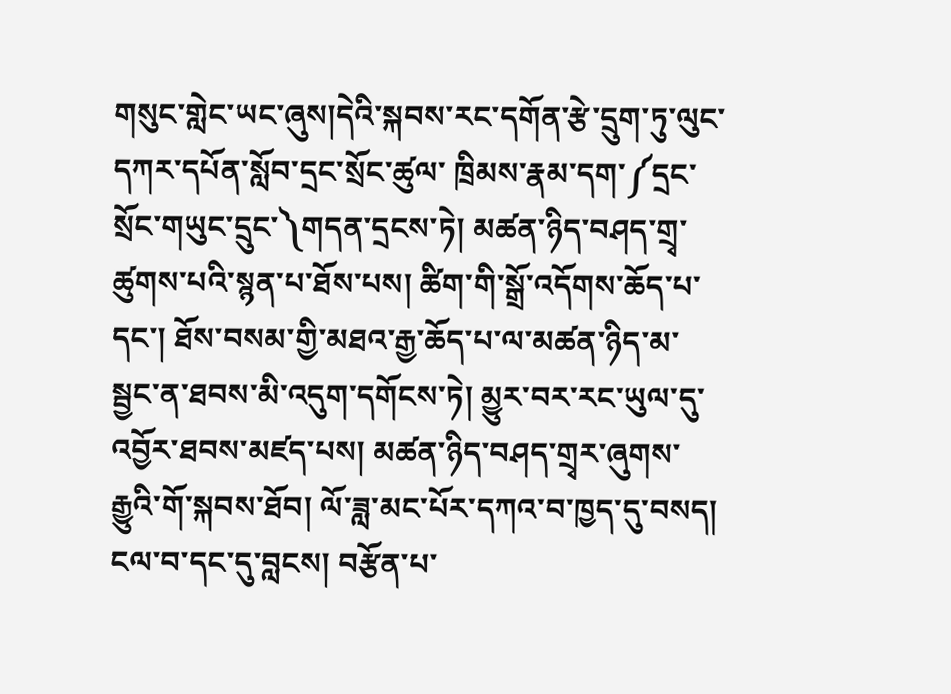གསུང་གླེང་ཡང་ཞུས།དེའི་སྐབས་རང་དགོན་རྩེ་དྲུག་ཏུ་ལུང་དཀར་དཔོན་སློབ་དྲང་སྲོང་ཚུལ་ ཁྲིམས་རྣམ་དག་༼དྲང་སྲོང་གཡུང་དྲུང་༽གདན་དྲངས་ཏེ། མཚན་ཉིད་བཤད་གྲྭ་ཚུགས་པའི་སྙན་པ་ཐོས་པས། ཚིག་གི་སྒྲོ་འདོགས་ཆོད་པ་དང་། ཐོས་བསམ་གྱི་མཐའ་རྒྱ་ཆོད་པ་ལ་མཚན་ཉིད་མ་སྦྱང་ན་ཐབས་མི་འདུག་དགོངས་ཏེ། མྱུར་བར་རང་ཡུལ་དུ་འབྱོར་ཐབས་མཛད་པས། མཚན་ཉིད་བཤད་གྲྭར་ཞུགས་རྒྱུའི་གོ་སྐབས་ཐོབ། ལོ་ཟླ་མང་པོར་དཀའ་བ་ཁྱད་དུ་བསད། ངལ་བ་དང་དུ་བླངས། བརྩོན་པ་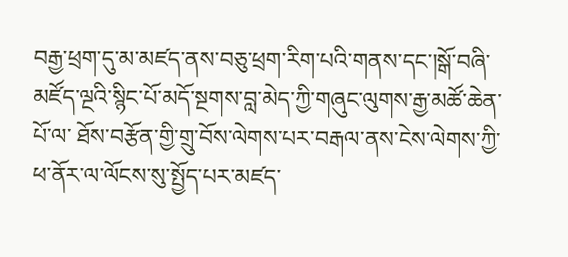བརྒྱ་ཕྲག་དུ་མ་མཛད་ནས་བཅུ་ཕྲག་རིག་པའི་གནས་དང་།སྒོ་བཞི་མཛོད་ལྔའི་སྙིང་པོ་མདོ་སྔགས་བླ་མེད་ཀྱི་གཞུང་ལུགས་རྒྱ་མཚོ་ཆེན་པོ་ལ་ ཐོས་བརྩོན་གྱི་གྲུ་བོས་ལེགས་པར་བརྒལ་ནས་ངེས་ལེགས་ཀྱི་ཕ་ནོར་ལ་ལོངས་སུ་སྤྱོད་པར་མཛད་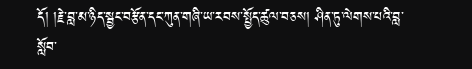དོ། །རྗེ་བླ་མ་ཉིད་སྦྱང་བརྩོན་དང་ཀུན་གཞི་ཡ་རབས་སྤྱོད་ཚུལ་བཅས། ཤིན་ཏུ་ལེགས་པའི་བླ་སློབ་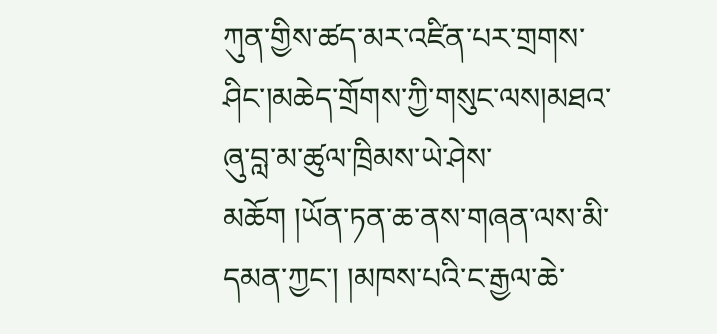ཀུན་གྱིས་ཚད་མར་འཛིན་པར་གྲགས་ཤིང་།མཆེད་གྲོགས་ཀྱི་གསུང་ལས།མཐའ་ཞུ་བླ་མ་ཚུལ་ཁྲིམས་ཡེ་ཤེས་མཆོག །ཡོན་ཏན་ཆ་ནས་གཞན་ལས་མི་དམན་ཀྱང་། །མཁས་པའི་ང་རྒྱལ་ཆེ་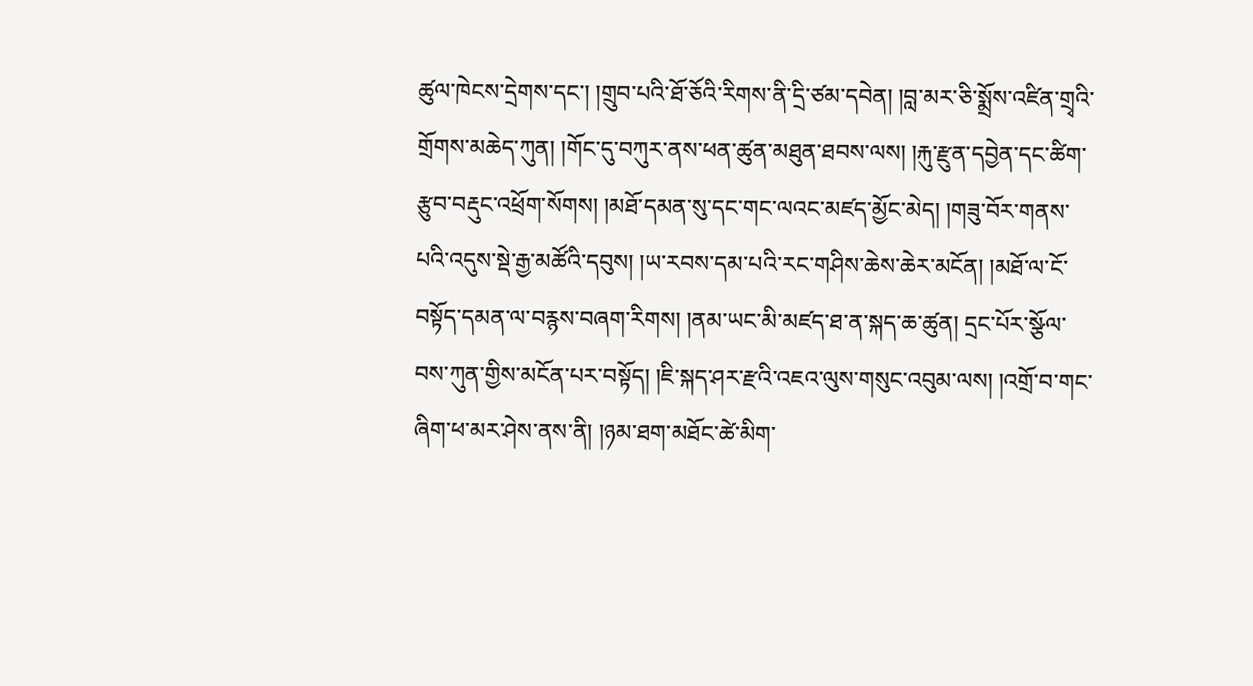ཚུལ་ཁེངས་དྲེགས་དང་། །གྲུབ་པའི་ཐོ་ཅོའི་རིགས་ནི་དྲི་ཙམ་དབེན། །བླ་མར་ཅི་སྨྲོས་འཛིན་གྲྭའི་གྲོགས་མཆེད་ཀུན། །གོང་དུ་བཀུར་ནས་ཕན་ཚུན་མཐུན་ཐབས་ལས། །རྐུ་རྫུན་དབྱེན་དང་ཚིག་རྩུབ་བརྡུང་འཕྲོག་སོགས། །མཐོ་དམན་སུ་དང་གང་ལའང་མཛད་མྱོང་མེད། །གཟུ་བོར་གནས་པའི་འདུས་སྡེ་རྒྱ་མཚོའི་དབུས། །ཡ་རབས་དམ་པའི་རང་གཤིས་ཆེས་ཆེར་མངོན། །མཐོ་ལ་ངོ་བསྟོད་དམན་ལ་བརྙས་བཞག་རིགས། །ནམ་ཡང་མི་མཛད་ཐ་ན་སྐད་ཆ་ཚུན། དྲང་པོར་སྩོལ་བས་ཀུན་གྱིས་མངོན་པར་བསྟོད། །ཇི་སྐད་ཤར་རྫའི་འཇའ་ལུས་གསུང་འབུམ་ལས། །འགྲོ་བ་གང་ཞིག་ཕ་མར་ཤེས་ནས་ནི། །ཉམ་ཐག་མཐོང་ཚེ་མིག་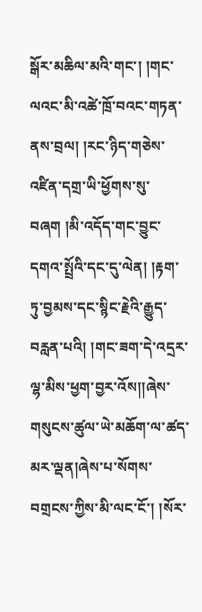སྒོར་མཆིལ་མའི་གང་། །གང་ལའང་མི་འཚེ་ཁྲོ་བའང་གཏན་ནས་བྲལ། །རང་ཉིད་གཅེས་འཛིན་དགྲ་ཡི་ཕྱོགས་སུ་བཞག །མི་འདོད་གང་བྱུང་དགའ་སྤྲོའི་དང་དུ་ལེན། །རྟག་ཏུ་བྱམས་དང་སྙིང་རྗེའི་རྒྱུད་བརླན་པའི། །གང་ཟག་དེ་འདྲར་ལྷ་མིས་ཕྱག་བྱར་འོས།།ཞེས་གསུངས་ཚུལ་ཡེ་མཆོག་ལ་ཚད་མར་ལྡན།ཞེས་པ་སོགས་བགྲངས་ཀྱིས་མི་ལང་ངོ་། །སོར་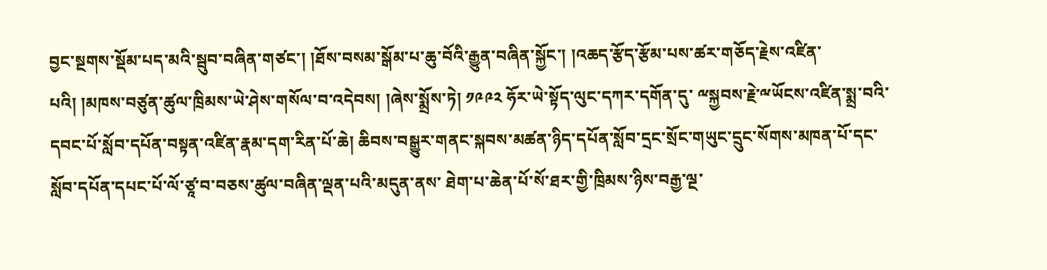བྱང་སྔགས་སྡོམ་པད་མའི་སྦུབ་བཞིན་གཙང་། །ཐོས་བསམ་སྒོམ་པ་ཆུ་བོའི་རྒྱུན་བཞིན་སྐྱོང་། །འཆད་རྩོད་རྩོམ་པས་ཚར་གཅོད་རྗེས་འཛིན་པའི། །མཁས་བཙུན་ཚུལ་ཁྲིམས་ཡེ་ཤེས་གསོལ་བ་འདེབས། །ཞེས་སྨྲོས་ཏེ། ༡༩༩༢ ཧོར་ཡེ་སྟོད་ལུང་དཀར་དགོན་དུ་ ྋསྐྱབས་རྗེ་ྋཡོངས་འཛིན་སྨྲ་བའི་དབང་པོ་སློབ་དཔོན་བསྟན་འཛིན་རྣམ་དག་རིན་པོ་ཆེ། ཆིབས་བསྒྱུར་གནང་སྐབས་མཚན་ཉིད་དཔོན་སློབ་དྲང་སྲོང་གཡུང་དྲུང་སོགས་མཁན་པོ་དང་སློབ་དཔོན་དཔང་པོ་ལོ་ཙཱ་བ་བཅས་ཚུལ་བཞིན་ལྡན་པའི་མདུན་ནས་ ཐེག་པ་ཆེན་པོ་སོ་ཐར་གྱི་ཁྲིམས་ཉིས་བརྒྱ་ལྔ་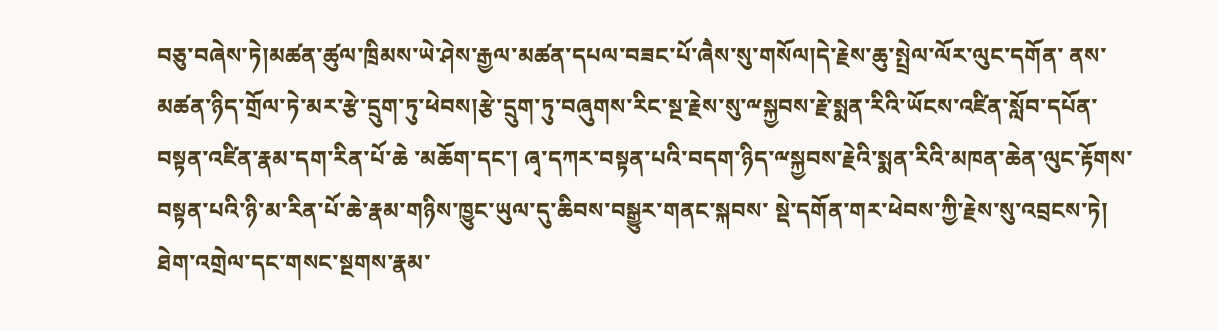བཅུ་བཞེས་ཏེ།མཚན་ཚུལ་ཁྲིམས་ཡེ་ཤེས་རྒྱལ་མཚན་དཔལ་བཟང་པོ་ཞཻས་སུ་གསོལ།དེ་རྗེས་ཆུ་སྤྲེལ་ལོར་ལུང་དགོན་ ནས་མཚན་ཉིད་གྲོལ་ཏེ་མར་རྩེ་དྲུག་ཏུ་ཕེབས།རྩེ་དྲུག་ཏུ་བཞུགས་རིང་སྔ་རྗེས་སུ་ྋསྐྱབས་རྗེ་སྨན་རིའི་ཡོངས་འཛིན་སློབ་དཔོན་བསྟན་འཛིན་རྣམ་དག་རིན་པོ་ཆེ ་མཆོག་དང་། ཞྭ་དཀར་བསྟན་པའི་བདག་ཉིད་ྋསྐྱབས་རྗེའི་སྨན་རིའི་མཁན་ཆེན་ལུང་རྟོགས་བསྟན་པའི་ཉི་མ་རིན་པོ་ཆེ་རྣམ་གཉིས་ཁྱུང་ཡུལ་དུ་ཆིབས་བསྒྱུར་གནང་སྐབས་ སྡེ་དགོན་གར་ཕེབས་ཀྱི་རྗེས་སུ་འབྲངས་ཏེ། ཐེག་འགྲེལ་དང་གསང་སྔགས་རྣམ་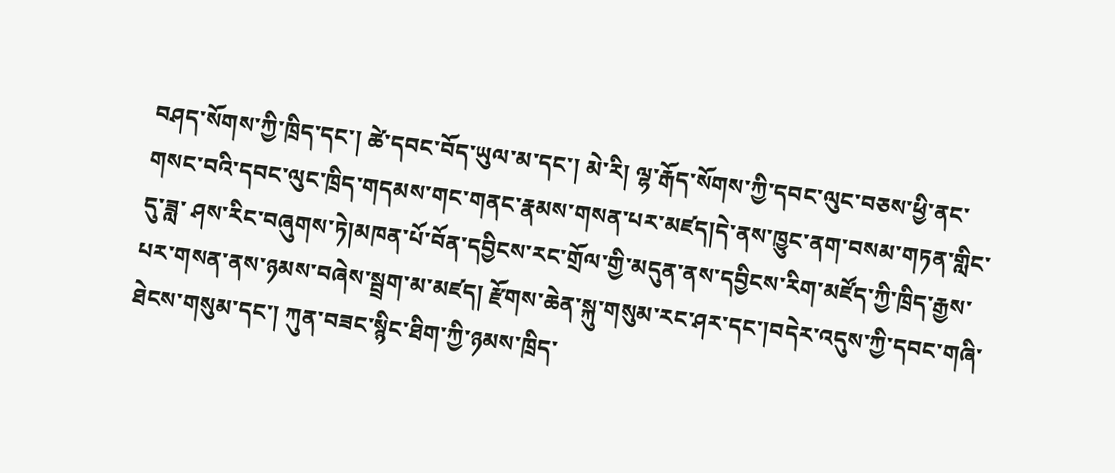བཤད་སོགས་ཀྱི་ཁྲིད་དང་། ཚེ་དབང་བོད་ཡུལ་མ་དང་། མེ་རི། ལྷ་རྒོད་སོགས་ཀྱི་དབང་ལུང་བཅས་ཕྱི་ནང་གསང་བའི་དབང་ལུང་ཁྲིད་གདམས་གང་གནང་རྣམས་གསན་པར་མཛད།དེ་ནས་ཁྱུང་ནག་བསམ་གཏན་གླིང་དུ་ཟླ་ ཤས་རིང་བཞུགས་ཏེ།མཁན་པོ་བོན་དབྱིངས་རང་གྲོལ་གྱི་མདུན་ནས་དབྱིངས་རིག་མཛོད་ཀྱི་ཁྲིད་རྒྱས་པར་གསན་ནས་ཉམས་བཞེས་སྦྲག་མ་མཛད། རྫོགས་ཆེན་སྐུ་གསུམ་རང་ཤར་དང་།བདེར་འདུས་ཀྱི་དབང་གཞི་ཐེངས་གསུམ་དང་། ཀུན་བཟང་སྙིང་ཐིག་ཀྱི་ཉམས་ཁྲིད་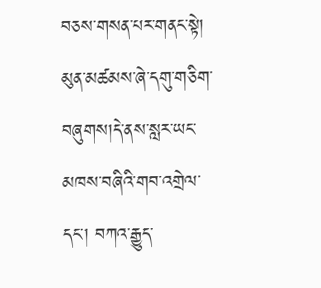བཅས་གསན་པར་གནང་སྟེ། མུན་མཚམས་ཞེ་དགུ་གཅིག་བཞུགས།དེ་ནས་སླར་ཡང་མཁས་བཞིའི་གབ་འགྲེལ་དང་། བཀའ་རྒྱུད་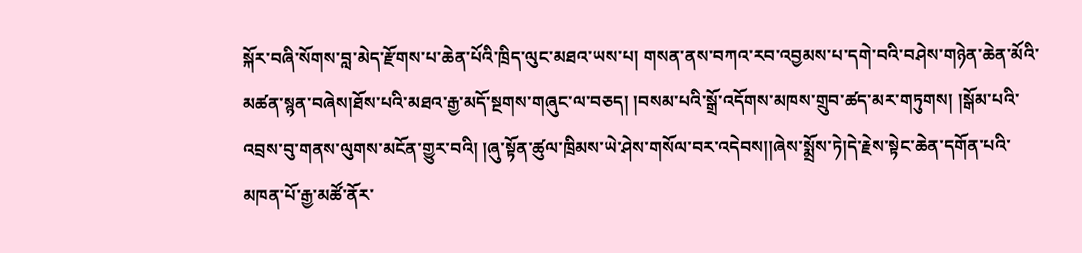སྐོར་བཞི་སོགས་བླ་མེད་རྫོགས་པ་ཆེན་པོའི་ཁྲིད་ལུང་མཐའ་ཡས་པ། གསན་ནས་བཀའ་རབ་འབྱམས་པ་དགེ་བའི་བཤེས་གཉེན་ཆེན་མོའི་མཚན་སྙན་བཞེས།ཐོས་པའི་མཐའ་རྒྱ་མདོ་སྔགས་གཞུང་ལ་བཅད། །བསམ་པའི་སྒྲོ་འདོགས་མཁས་གྲུབ་ཚད་མར་གཏུགས། །སྒོམ་པའི་འབྲས་བུ་གནས་ལུགས་མངོན་གྱུར་བའི། །ཞུ་སྟོན་ཚུལ་ཁྲིམས་ཡེ་ཤེས་གསོལ་བར་འདེབས།།ཞེས་སྨྲོས་ཏེ།དེ་རྗེས་སྟེང་ཆེན་དགོན་པའི་མཁན་པོ་རྒྱ་མཚོ་ནོར་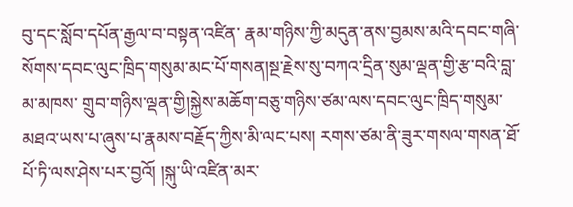བུ་དང་སློབ་དཔོན་རྒྱལ་བ་བསྟན་འཛིན་ རྣམ་གཉིས་ཀྱི་མདུན་ནས་བྱམས་མའི་དབང་གཞི་སོགས་དབང་ལུང་ཁྲིད་གསུམ་མང་པོ་གསན།སྔ་རྗེས་སུ་བཀའ་དྲིན་སུམ་ལྡན་གྱི་རྩ་བའི་བླ་མ་མཁས་ གྲུབ་གཉིས་ལྡན་གྱི།སྐྱེས་མཆོག་བཅུ་གཉིས་ཙམ་ལས་དབང་ལུང་ཁྲིད་གསུམ་མཐའ་ཡས་པ་ཞུས་པ་རྣམས་བརྗོད་ཀྱིས་མི་ལང་པས། རགས་ཙམ་ནི་ཟུར་གསལ་གསན་ཐོ་པོ་ཏི་ལས་ཤེས་པར་བྱའོ། །སྐུ་ཡི་འཛིན་མར་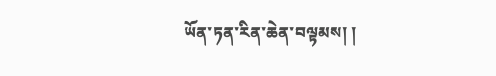ཡོན་ཏན་རིན་ཆེན་བལྟམས། །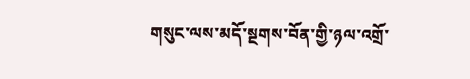གསུང་ལས་མདོ་སྔགས་བོན་གྱི་ཉལ་འགྲོ་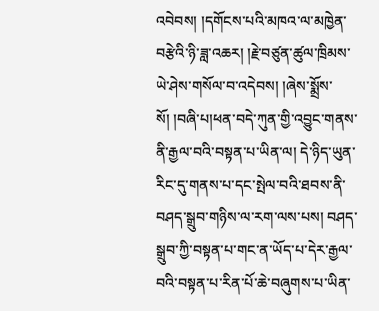འབེབས། །དགོངས་པའི་མཁའ་ལ་མཁྱེན་བརྩེའི་ཉི་ཟླ་འཆར། །རྗེ་བཙུན་ཚུལ་ཁྲིམས་ཡེ་ཤེས་གསོལ་བ་འདེབས། །ཞེས་སྨྲོས་སོ། །བཞི་པ།ཕན་བདེ་ཀུན་གྱི་འབྱུང་གནས་ནི་རྒྱལ་བའི་བསྟན་པ་ཡིན་ལ། དེ་ཉིད་ཡུན་རིང་དུ་གནས་པ་དང་སྤེལ་བའི་ཐབས་ནི་བཤད་སྒྲུབ་གཉིས་ལ་རག་ལས་པས། བཤད་སྒྲུབ་ཀྱི་བསྟན་པ་གང་ན་ཡོད་པ་དེར་རྒྱལ་བའི་བསྟན་པ་རིན་པོ་ཆེ་བཞུགས་པ་ཡིན་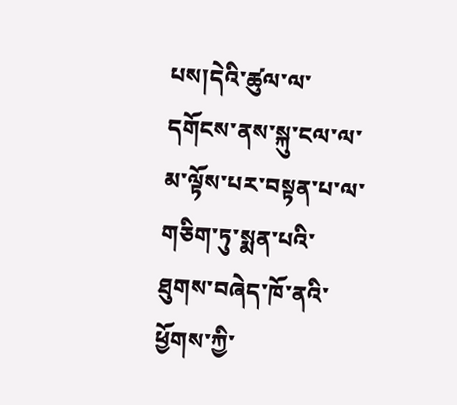པས།དེའི་ཚུལ་ལ་དགོངས་ནས་སྐུ་ངལ་ལ་མ་ལྟོས་པར་བསྟན་པ་ལ་ གཅིག་ཏུ་སྨན་པའི་ཐུགས་བཞེད་ཁོ་ནའི་ཕྱོགས་ཀྱི་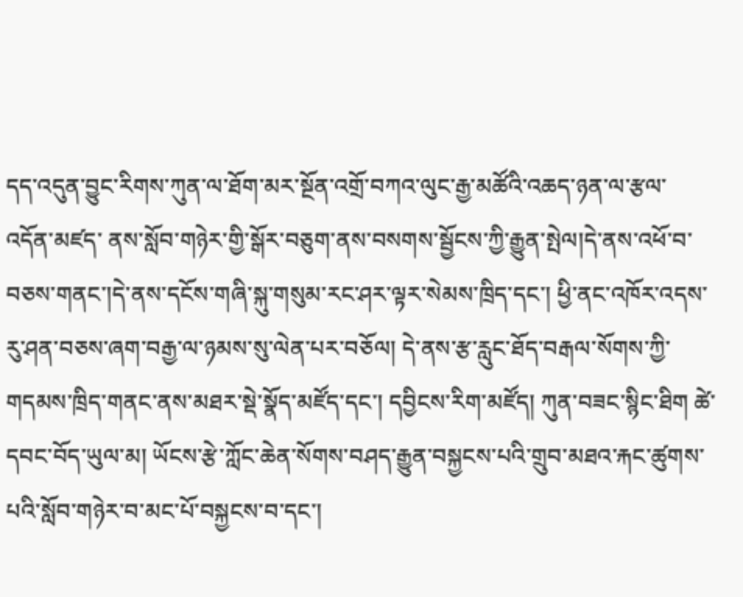དད་འདུན་བྱུང་རིགས་ཀུན་ལ་ཐོག་མར་སྔོན་འགྲོ་བཀའ་ལུང་རྒྱ་མཚོའི་འཆད་ཉན་ལ་རྩལ་འདོན་མཛད་ ནས་སློབ་གཉེར་གྱི་སྒོར་བཅུག་ནས་བསགས་སྦྱོངས་ཀྱི་རྒྱུན་སྤེལ།དེ་ནས་འཕོ་བ་བཅས་གནང་།དེ་ནས་དངོས་གཞི་སྐུ་གསུམ་རང་ཤར་ལྟར་སེམས་ཁྲིད་དང་། ཕྱི་ནང་འཁོར་འདས་རུ་ཤན་བཅས་ཞག་བརྒྱ་ལ་ཉམས་སུ་ལེན་པར་བཅོལ། དེ་ནས་རྩ་རླུང་ཐོད་བརྒལ་སོགས་ཀྱི་གདམས་ཁྲིད་གནང་ནས་མཐར་སྡེ་སྣོད་མཛོད་དང་། དབྱིངས་རིག་མཛོད། ཀུན་བཟང་སྙིང་ཐིག ཚེ་དབང་བོད་ཡུལ་མ། ཡོངས་རྩེ་ཀློང་ཆེན་སོགས་བཤད་རྒྱུན་བསྐྱངས་པའི་གྲུབ་མཐའ་རྐང་ཚུགས་པའི་སློབ་གཉེར་བ་མང་པོ་བསྐྱངས་བ་དང་།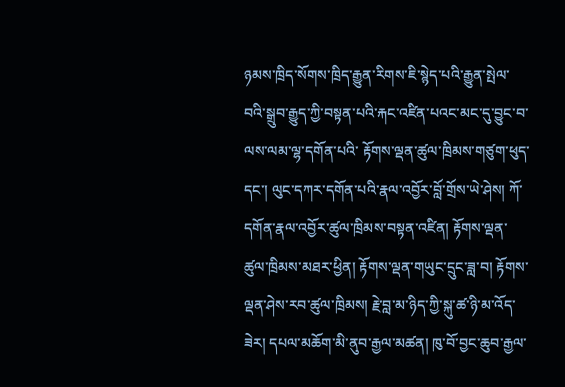ཉམས་ཁྲིད་སོགས་ཁྲིད་རྒྱུན་རིགས་ཇི་སྙེད་པའི་རྒྱུན་སྤེལ་བའི་སྒྲུབ་རྒྱུད་ཀྱི་བསྟན་པའི་རྐང་འཛིན་པའང་མང་དུ་བྱུང་བ་ལས་ལམ་ལྷ་དགོན་པའི་ རྟོགས་ལྡན་ཚུལ་ཁྲིམས་གཙུག་ཕུད་དང་། ལུང་དཀར་དགོན་པའི་རྣལ་འབྱོར་བློ་གྲོས་ཡེ་ཤེས། ཀོ་དགོན་རྣལ་འབྱོར་ཚུལ་ཁྲིམས་བསྟན་འཛིན། རྟོགས་ལྡན་ཚུལ་ཁྲིམས་མཐར་ཕྱིན། རྟོགས་ལྡན་གཡུང་དྲུང་ཟླ་བ། རྟོགས་ལྡན་ཤེས་རབ་ཚུལ་ཁྲིམས། རྗེ་བླ་མ་ཉིད་ཀྱི་སྐུ་ཚ་ཉི་མ་འོད་ཟེར། དཔལ་མཆོག་མི་ནུབ་རྒྱལ་མཚན། ཁུ་བོ་བྱང་ཆུབ་རྒྱལ་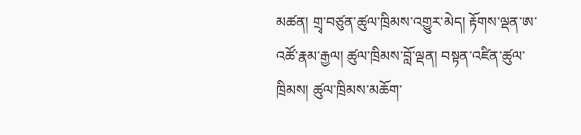མཚན། གྲྭ་བཙུན་ཚུལ་ཁྲིམས་འགྱུར་མེད། རྟོགས་ལྡན་ཨ་འཚོ་རྣམ་རྒྱལ། ཚུལ་ཁྲིམས་བློ་ལྡན། བསྟན་འཛིན་ཚུལ་ཁྲིམས། ཚུལ་ཁྲིམས་མཆོག་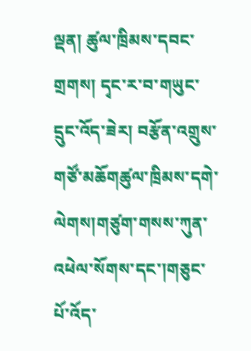ལྡན། ཚུལ་ཁྲིམས་དབང་གྲགས། དྭང་ར་བ་གཡུང་དྲུང་འོད་ཟེར། བརྩོན་འགྲུས་གཙོ་མཆོགཚུལ་ཁྲིམས་དགེ་ལེགས།གཙུག་གསས་ཀུན་འཕེལ་སོགས་དང་།གཅུང་པོ་འོད་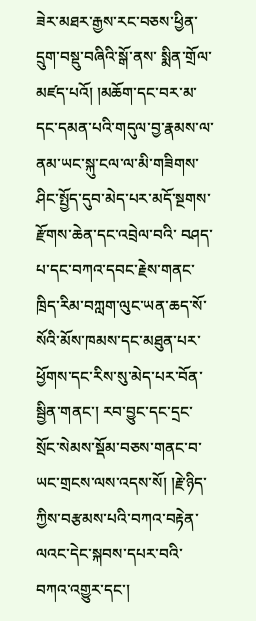ཟེར་མཐར་རྒྱས་རང་བཅས་ཕྱིན་དྲུག་བསྡུ་བཞིའི་སྒོ་ནས་ སྨིན་གྲོལ་མཛད་པའོ། །མཆོག་དང་བར་མ་དང་དམན་པའི་གདུལ་བྱ་རྣམས་ལ་ནམ་ཡང་སྐུ་ངལ་ལ་མི་གཟིགས་ཤིང་སྤྱོད་དུབ་མེད་པར་མདོ་སྔགས་རྫོགས་ཆེན་དང་འབྲེལ་བའི་ བཤད་པ་དང་བཀའ་དབང་རྗེས་གནང་ཁྲིད་རིམ་བཀླག་ལུང་ཡན་ཆད་སོ་སོའི་མོས་ཁམས་དང་མཐུན་པར་ཕྱོགས་དང་རིས་སུ་མེད་པར་བོན་སྦྱིན་གནང་། རབ་བྱུང་དང་དྲང་སྲོང་སེམས་སྡོམ་བཅས་གནང་བ་ཡང་གྲངས་ལས་འདས་སོ། །རྗེ་ཉིད་ཀྱིས་བརྩམས་པའི་བཀའ་བརྟེན་ལའང་དེང་སྐབས་དཔར་བའི་བཀའ་འགྱུར་དང་།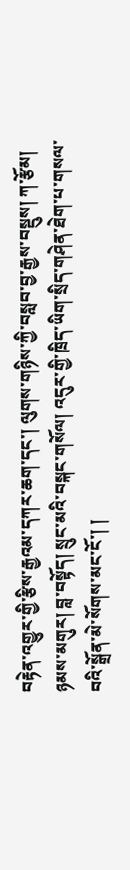བརྟེན་འགྱུར་གྱི་རྩིས་རྒྱའམ་དཀར་ཆག་དང་། ལུགས་གཉིས་ཀྱི་བསླབ་བྱ་རྒྱས་བསྡུས། ཀ་རྩོམ། ཉམས་མགུར། བླ་བསྟོད། སྲུང་མའི་བསྐང་གསོལ། འདུར་གྱི་ཁྲིད་ཡིག་སྲིད་གཤེན་ཐེག་པ་གསལ་བའི་སྒྲོན་མེ་སོགས་མང་ངོ་། །